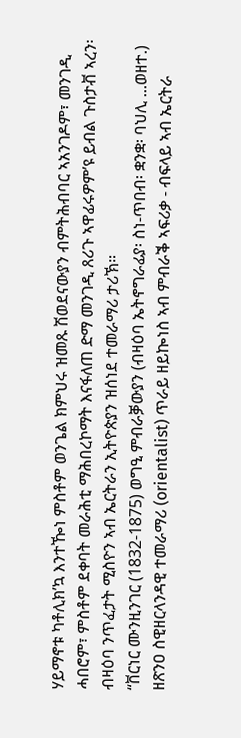ሃይማኖቱ ካቶሊክ’ኳ እንተዀነ ምስቶም ወንጌል ክምህሩ ዝመጹ ሽወደናውያን ብምትሕብባር ኣአንገዶም፣ መንገዲ ሓበሮም፣ ምስቶም ደቀባት መራሕቲ ማሕበረኮማት እናፋለጠ ድማ መንገዲ ጸሪጉ ኣዋፊሩዎም’ዩ ይብል ጉስታቭ ኣረን፡ ብዛዕባ ንጥፈታት ሚስዮን ኣብ ኤርትራን ኢትዮጵያን ዝሰነደ ተመራማሪ ታሪኽ።
“ቨርነር ሙንዚንገር (1832-1875) ወግዒ ምብራቓውያን (ብዛዕባ ኤትኖግራፊያ፡ ስነ-ጥበብ፡ ቋንቋ፡ ባህሊ ...ወዘተ.) ዘጽንዐ ስዊዘርላንዳዊ ተመራማሪ (orientalist) ጥራይ ዘይኰነስ ኣብ ምብራቕ ኣፍሪቃ - ብፍላይ ኣብ ኤርትራ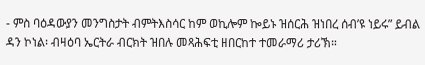- ምስ ባዕዳውያን መንግስታት ብምትእስሳር ከም ወኪሎም ኰይኑ ዝሰርሕ ዝነበረ ሰብ’ዩ ነይሩ” ይብል ዳን ኮነል፡ ብዛዕባ ኤርትራ ብርክት ዝበሉ መጻሕፍቲ ዘበርከተ ተመራማሪ ታሪኽ።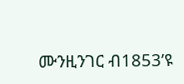ሙንዚንገር ብ1853’ዩ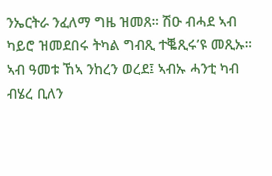ንኤርትራ ንፈለማ ግዜ ዝመጸ። ሽዑ ብሓደ ኣብ ካይሮ ዝመደበሩ ትካል ግብጺ ተቘጺሩ’ዩ መጺኡ። ኣብ ዓመቱ ኸኣ ንከረን ወረደ፤ ኣብኡ ሓንቲ ካብ ብሄረ ቢለን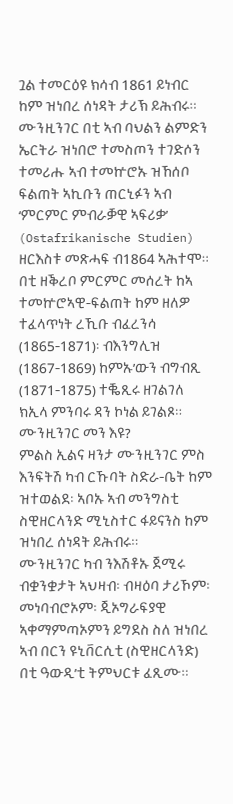ጓል ተመርዕዩ ክሳብ 1861 ይነብር ከም ዝነበረ ሰነዳት ታሪኽ ይሕብሩ።
ሙንዚንገር በቲ ኣብ ባህልን ልምድን ኤርትራ ዝነበሮ ተመስጦን ተገድሶን ተመሪሑ ኣብ ተመኵሮኡ ዝኸሰቦ ፍልጠት ኣኪቡን ጠርኒፉን ኣብ ‘ምርምር ምብራቓዊ ኣፍሪቃ’ (Ostafrikanische Studien) ዘርእስቱ መጽሓፍ ብ1864 ኣሕተሞ። በቲ ዘቕረቦ ምርምር መሰረት ከኣ ተመኵሮኣዊ-ፍልጠት ከም ዘለዎ ተፈላጥነት ረኺቡ ብፈረንሳ (1865-1871)፡ ብእንግሊዝ (1867-1869) ከምኡ’ውን ብግብጺ (1871-1875) ተቘጺሩ ዘገልገለ ክኢላ ምንባሩ ዳን ኮነል ይገልጾ።
ሙንዚንገር መን እዩ?
ምልስ ኢልና ዛንታ ሙንዚንገር ምስ እንፍትሽ ካብ ርኹባት ስድራ-ቤት ከም ዝተወልደ፡ ኣቦኡ ኣብ መንግስቲ ስዊዘርላንድ ሚኒስተር ፋይናንስ ከም ዝነበረ ሰነዳት ይሕብሩ።
ሙንዚንገር ካብ ንእሽቶኡ ጀሚሩ ብቋንቋታት ኣህዛብ፡ ብዛዕባ ታሪኾም፡ መነባብሮኦም፡ ጂኦግራፍያዊ ኣቀማምጣኦምን ይግደስ ስለ ዝነበረ ኣብ በርን ዩኒቨርሲቲ (ስዊዘርላንድ) በቲ ዓውዲ’ቲ ትምህርቱ ፈጺሙ።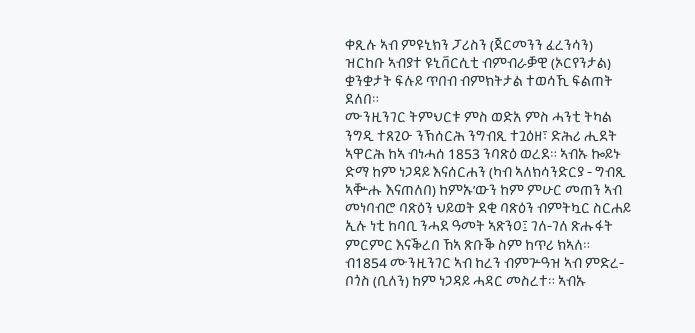ቀጺሉ ኣብ ምዩኒክን ፓሪስን (ጀርመንን ፈረንሳን) ዝርከቡ ኣብያተ ዩኒቨርሲቲ ብምብራቓዊ (ኦርየንታል) ቋንቋታት ፍሉይ ጥበብ ብምክትታል ተወሳኺ ፍልጠት ደለበ።
ሙንዚንገር ትምህርቱ ምስ ወድአ ምስ ሓንቲ ትካል ንግዲ ተጸጊዑ ንኽሰርሕ ንግብጺ ተጓዕዘ፣ ድሕሪ ሒደት ኣዋርሕ ከኣ ብነሓሰ 1853 ንባጽዕ ወረደ። ኣብኡ ኰይኑ ድማ ከም ነጋዳይ እናሰርሐን (ካብ ኣለክሳንድርያ - ግብጺ ኣቝሑ እናጠለበ) ከምኡ’ውን ከም ምሁር መጠን ኣብ መነባብሮ ባጽዕን ህይወት ደቂ ባጽዕን ብምትኳር ስርሐይ ኢሉ ነቲ ከባቢ ንሓደ ዓመት ኣጽንዐ፤ ገለ-ገለ ጽሑፋት ምርምር እናቕረበ ኸኣ ጽቡቕ ስም ከጥሪ ክኣለ።
ብ1854 ሙንዚንገር ኣብ ከረን ብምጕዓዝ ኣብ ምድረ-ቦጎስ (ቢለን) ከም ነጋዳይ ሓዳር መስረተ። ኣብኡ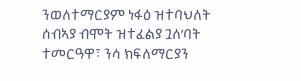ንወለተማርያም ነፋዕ ዝተባህለት ሰብኣያ ብሞት ዝተፈልያ ጓለ’ባት ተመርዓዋ፣ ንሳ ክፍለማርያን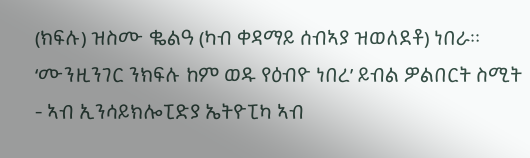(ክፍሉ) ዝስሙ ቈልዓ (ካብ ቀዳማይ ሰብኣያ ዝወለደቶ) ነበራ። ‘ሙንዚንገር ንክፍሉ ከም ወዱ የዕብዮ ነበረ’ ይብል ዎልበርት ስሚት - ኣብ ኢንሳይክሎፒድያ ኤትዮፒካ ኣብ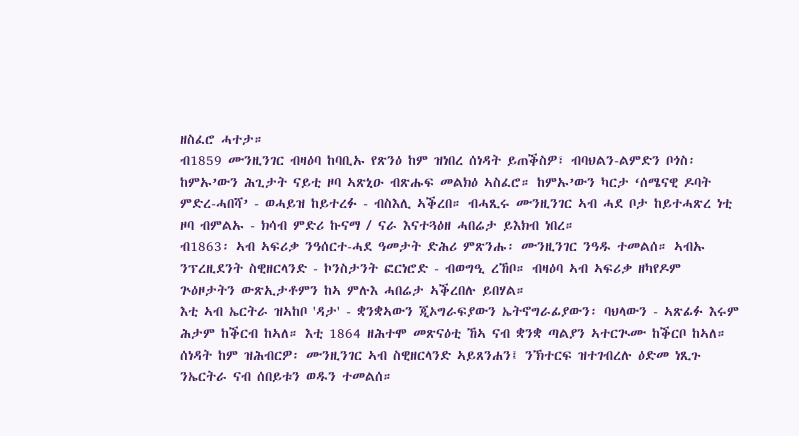ዘስፈሮ ሓተታ።
ብ1859 ሙንዚንገር ብዛዕባ ከባቢኡ የጽንዕ ከም ዝነበረ ሰነዳት ይጠቕስዎ፣ ብባህልን-ልምድን ቦጎስ፡ ከምኡ’ውን ሕጊታት ናይቲ ዞባ ኣጽኒዑ ብጽሑፍ መልክዕ ኣስፈሮ። ከምኡ’ውን ካርታ ‘ሰሜናዊ ዶባት ምድረ-ሓበሻ’ - ወሓይዝ ከይተረፉ - ብስእሊ ኣቕረበ። ብሓጺሩ ሙንዚንገር ኣብ ሓደ ቦታ ከይተሓጽረ ነቲ ዞባ ብምልኡ - ክሳብ ምድሪ ኩናማ / ናራ እናተጓዕዘ ሓበሬታ ይእክብ ነበረ።
ብ1863፡ ኣብ ኣፍሪቃ ንዓሰርተ-ሓደ ዓመታት ድሕሪ ምጽንሑ፡ ሙንዚንገር ንዓዱ ተመልሰ። ኣብኡ ንፕረዚደንት ስዊዘርላንድ - ኮንስታንት ፎርነሮድ - ብወግዒ ረኸቦ። ብዛዕባ ኣብ ኣፍሪቃ ዘካየዶም ጕዕዞታትን ውጽኢታቶምን ከኣ ምሉእ ሓበሬታ ኣቕረበሉ ይበሃል።
እቲ ኣብ ኤርትራ ዝኣከቦ 'ዳታ' - ቋንቋኣውን ጂኦግራፍያውን ኤትኖግራፊያውን፡ ባህላውን - ኣጽፊፉ እሩም ሕታም ከቕርብ ከኣለ። እቲ 1864 ዘሕተሞ መጽናዕቲ ኸኣ ናብ ቋንቋ ጣልያን ኣተርጒሙ ከቕርቦ ከኣለ።
ሰነዳት ከም ዝሕብርዎ፡ ሙንዚንገር ኣብ ስዊዘርላንድ ኣይጸንሐን፤ ንኽተርፍ ዝተገብረሉ ዕድመ ነጺጉ ንኤርትራ ናብ ሰበይቱን ወዱን ተመልሰ።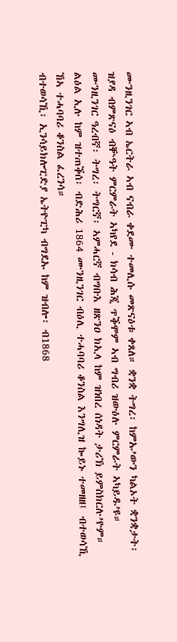ሙንዚንገር ኣብ ኤርትራ ኣብ ናብራ ቀደሙ ተመሊሱ መጽናዕቱ ቀጸለ። ቋንቋ ትግረ፡ ከምኡ’ውን ካልኦት ቋንቋታት፡ ዝያዳ ብምጽናዕ ብቝዓት ምርምራት ኣካየደ - ክሳብ ሕጂ ጥቕሞም ኣብ ግብሪ ዝውዕሉ ምርምራት ኣካይዱ’ዩ። ሙንዚንገር ዓረብኛ፡ ትግረ፡ ትግርኛ፡ ኣምሓርኛ ብግቡእ ዘጽንዐ ክኢላ ከም ዝነበረ ሰነዳት ታሪኽ ይምስክርሉ’ዮም።
ልዕል ኢሉ ከም ዝተጠቕሰ፡ ብድሕሪ 1864 ሙንዚንገር ብዕሊ ተሓባባሪ ቆንስል እንግሊዝ ኰይኑ ተመዘዘ፤ ብተወሳኺ ኸኣ ተሓባባሪ ቆንስል ፈረንሳ።
ብተወሳኺ፡ ኢንሳይክሎፒድያ ኤትዮፒካ ብግደኡ ከም ዝብሎ፡ ብ1868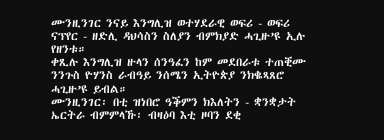ሙንዚንገር ንናይ እንግሊዝ ወተሃደራዊ ወፍሪ - ወፍሪ ናፕየር - ዘድሊ ዳህሳስን ስለያን ብምክያድ ሓጊዙ’ዩ ኢሉ የዘንቱ።
ቀጺሉ እንግሊዝ ዙላን ሰንዓፈን ከም መደበራቱ ተጠቒሙ ንንጉስ ዮሃንስ ራብዓይ ንሰሜን ኢትዮጵያ ንክቈጻጸሮ ሓጊዙ’ዩ ይብል።
ሙንዚንገር፡ በቲ ዝነበሮ ዓቕምን ክእለትን - ቋንቋታት ኤርትራ ብምምላኹ፡ ብዛዕባ እቲ ዞባን ደቂ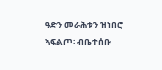ዓድን መራሕቱን ዝነበሮ ኣፍልጦ፡ ብቤተሰቡ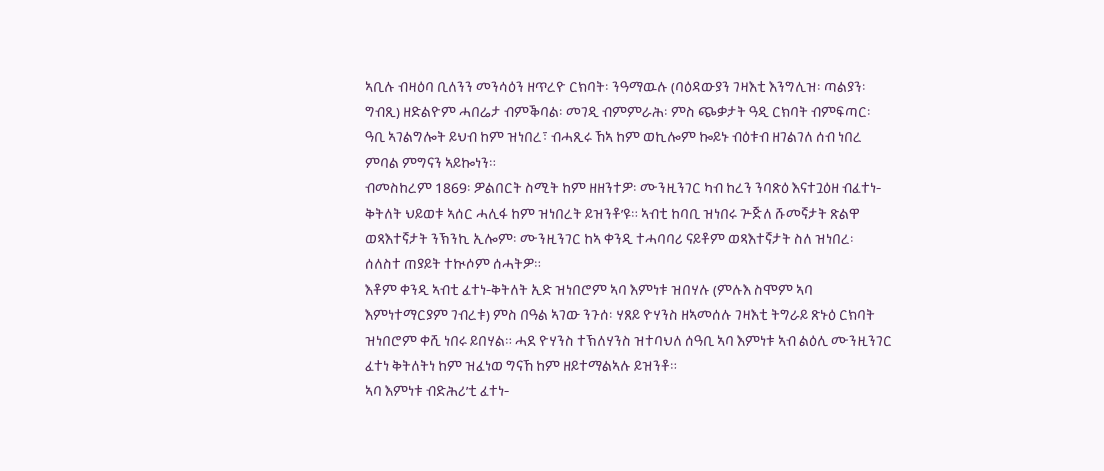ኣቢሉ ብዛዕባ ቢለንን መንሳዕን ዘጥረዮ ርክባት፡ ንዓማዉሉ (ባዕዳውያን ገዛእቲ እንግሊዝ፡ ጣልያን፡ ግብጺ) ዘድልዮም ሓበሬታ ብምቕባል፡ መገዲ ብምምራሕ፡ ምስ ጭቃታት ዓዲ ርክባት ብምፍጣር፡ ዓቢ ኣገልግሎት ይህብ ከም ዝነበረ፣ ብሓጺሩ ኸኣ ከም ወኪሎም ኰይኑ ብዕቱብ ዘገልገለ ሰብ ነበረ ምባል ምግናን ኣይኰነን።
ብመስከረም 1869፡ ዎልበርት ስሚት ከም ዘዘንተዎ፡ ሙንዚንገር ካብ ከረን ንባጽዕ እናተጓዕዘ ብፈተነ-ቅትለት ህይወቱ ኣሰር ሓሊፋ ከም ዝነበረት ይዝንቶ’ዩ። ኣብቲ ከባቢ ዝነበሩ ጕጅለ ሹመኛታት ጽልዋ ወጻእተኛታት ንኽንኪ ኢሎም፡ ሙንዚንገር ከኣ ቀንዲ ተሓባባሪ ናይቶም ወጻእተኛታት ስለ ዝነበረ፡ ሰለስተ ጠያይት ተኲሶም ሰሓትዎ።
እቶም ቀንዲ ኣብቲ ፈተነ-ቅትለት ኢድ ዝነበሮም ኣባ እምነቱ ዝበሃሉ (ምሉእ ስሞም ኣባ እምነተማርያም ገብረቱ) ምስ በዓል ኣገው ንጉሰ፡ ሃጸይ ዮሃንስ ዘኣመሰሉ ገዛእቲ ትግራይ ጽኑዕ ርክባት ዝነበሮም ቀሺ ነበሩ ይበሃል። ሓደ ዮሃንስ ተኽለሃንስ ዝተባህለ ሰዓቢ ኣባ እምነቱ ኣብ ልዕሊ ሙንዚንገር ፈተነ ቅትለትነ ከም ዝፈነወ ግናኸ ከም ዘይተማልኣሉ ይዝንቶ።
ኣባ እምነቱ ብድሕሪ’ቲ ፈተነ-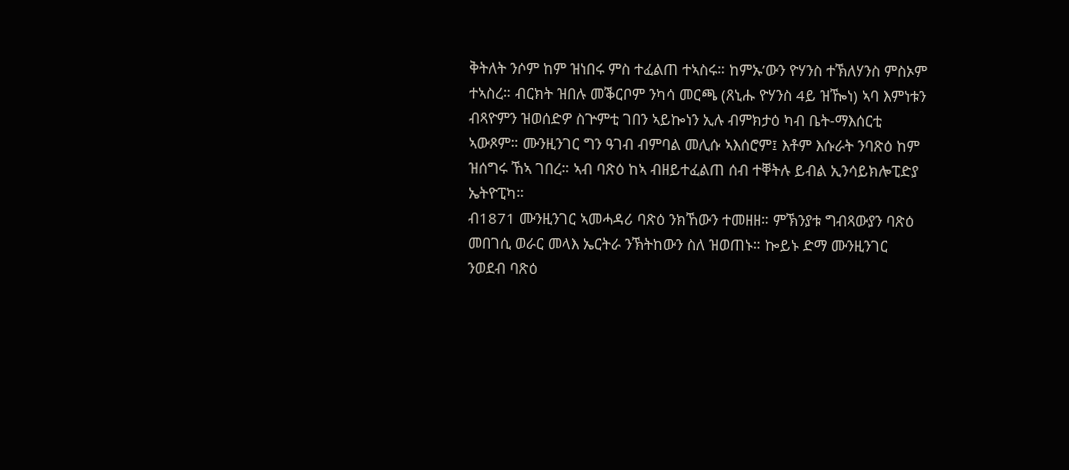ቅትለት ንሶም ከም ዝነበሩ ምስ ተፈልጠ ተኣስሩ። ከምኡ’ውን ዮሃንስ ተኽለሃንስ ምስኦም ተኣስረ። ብርክት ዝበሉ መቕርቦም ንካሳ መርጫ (ጸኒሑ ዮሃንስ 4ይ ዝዀነ) ኣባ እምነቱን ብጻዮምን ዝወሰድዎ ስጕምቲ ገበን ኣይኰነን ኢሉ ብምክታዕ ካብ ቤት-ማእሰርቲ ኣውጾም። ሙንዚንገር ግን ዓገብ ብምባል መሊሱ ኣእሰሮም፤ እቶም እሱራት ንባጽዕ ከም ዝሰግሩ ኸኣ ገበረ። ኣብ ባጽዕ ከኣ ብዘይተፈልጠ ሰብ ተቐትሉ ይብል ኢንሳይክሎፒድያ ኤትዮፒካ።
ብ1871 ሙንዚንገር ኣመሓዳሪ ባጽዕ ንክኸውን ተመዘዘ። ምኽንያቱ ግብጻውያን ባጽዕ መበገሲ ወራር መላእ ኤርትራ ንኽትከውን ስለ ዝወጠኑ። ኰይኑ ድማ ሙንዚንገር ንወደብ ባጽዕ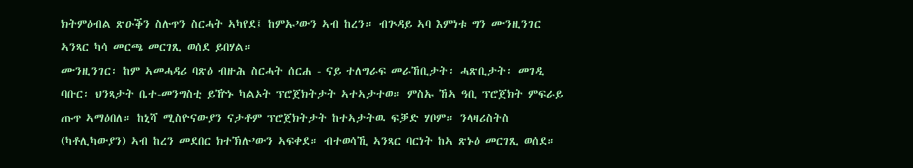ክትምዕብል ጽዑቕን ስሉጥን ስርሓት ኣካየደ፤ ከምኡ’ውን ኣብ ከረን። ብጕዳይ ኣባ እምነቱ ግን ሙንዚንገር ኣንጻር ካሳ መርጫ መርገጺ ወሰደ ይበሃል።
ሙንዚንገር፡ ከም ኣመሓዳሪ ባጽዕ ብዙሕ ስርሓት ሰርሐ - ናይ ተለግራፍ መራኸቢታት፡ ሓጽቢታት፡ መገዲ ባቡር፡ ህንጻታት ቤተ-መንግስቲ ይዅኑ ካልኦት ፕሮጀክትታት ኣተኣታተወ። ምስኡ ኸኣ ዓቢ ፕሮጀክት ምፍራይ ጡጥ ኣማዕበለ። ከኒሻ ሚስዮናውያን ናታቶም ፕሮጀክትታት ከተኣታትዉ ፍቓድ ሃቦም። ንላዛሪስትስ (ካቶሊካውያን) ኣብ ከረን መደበር ክተኽሉ’ውን ኣፍቀደ። ብተወሳኺ ኣንጻር ባርነት ከኣ ጽኑዕ መርገጺ ወሰደ።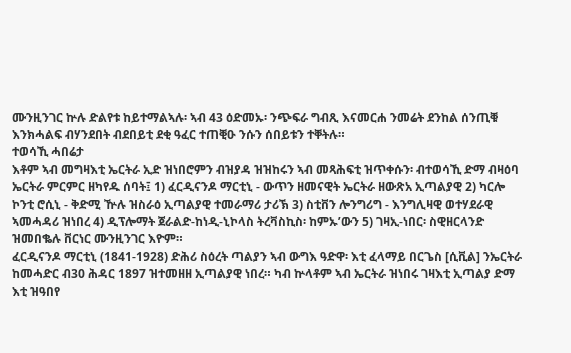ሙንዚንገር ኵሉ ድልየቱ ከይተማልኣሉ፡ ኣብ 43 ዕድመኡ፡ ንጭፍራ ግብጺ እናመርሐ ንመሬት ደንከል ሰንጢቑ እንክሓልፍ ብሃንደበት ብደበይቲ ደቂ ዓፈር ተጠቒዑ ንሱን ሰበይቱን ተቐትሉ።
ተወሳኺ ሓበሬታ
እቶም ኣብ መግዛእቲ ኤርትራ ኢድ ዝነበሮምን ብዝያዳ ዝዝከሩን ኣብ መጻሕፍቲ ዝጥቀሱን፡ ብተወሳኺ ድማ ብዛዕባ ኤርትራ ምርምር ዘካየዱ ሰባት፤ 1) ፈርዲናንዶ ማርቲኒ - ውጥን ዘመናዊት ኤርትራ ዘውጽአ ኢጣልያዊ 2) ካርሎ ኮንቲ ሮሲኒ - ቅድሚ ዅሉ ዝስራዕ ኢጣልያዊ ተመራማሪ ታሪኽ 3) ስቲቨን ሎንግሪግ - እንግሊዛዊ ወተሃደራዊ ኣመሓዳሪ ዝነበረ 4) ዲፕሎማት ጀራልድ-ከነዲ-ኒኮላስ ትረቫስኪስ፡ ከምኡ’ውን 5) ገዛኢ-ነበር፡ ስዊዘርላንድ ዝመበቈሉ ቨርነር ሙንዚንገር እዮም።
ፈርዲናንዶ ማርቲኒ (1841-1928) ድሕሪ ስዕረት ጣልያን ኣብ ውግእ ዓድዋ፡ እቲ ፈላማይ በርጌስ [ሲቪል] ንኤርትራ ከመሓድር ብ30 ሕዳር 1897 ዝተመዘዘ ኢጣልያዊ ነበረ። ካብ ኵላቶም ኣብ ኤርትራ ዝነበሩ ገዛእቲ ኢጣልያ ድማ እቲ ዝዓበየ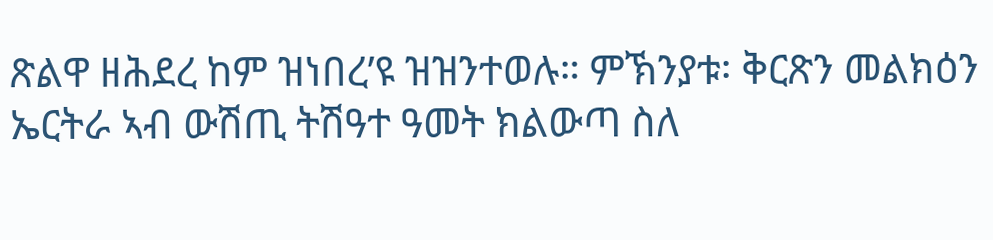ጽልዋ ዘሕደረ ከም ዝነበረ’ዩ ዝዝንተወሉ። ምኽንያቱ፡ ቅርጽን መልክዕን ኤርትራ ኣብ ውሽጢ ትሽዓተ ዓመት ክልውጣ ስለ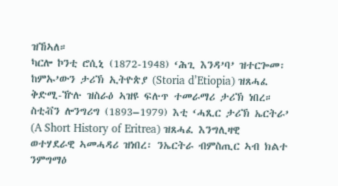ዝኸኣለ።
ካርሎ ኮንቲ ሮሲኒ (1872-1948) ‘ሕጊ እንዳ’ባ’ ዝተርጐመ፡ ከምኡ’ውን ታሪኽ ኢትዮጵያ (Storia d’Etiopia) ዝጸሓፈ ቅድሚ-ዅሉ ዝስራዕ ኣዝዩ ፍሉጥ ተመራማሪ ታሪኽ ነበረ።
ስቲቭን ሎንግሪግ (1893–1979) እቲ ‘ሓጺር ታሪኽ ኤርትራ’ (A Short History of Eritrea) ዝጸሓፈ እንግሊዛዊ ወተሃደራዊ ኣመሓዳሪ ዝነበረ፡ ንኤርትራ ብምስጢር ኣብ ክልተ ንምግማዕ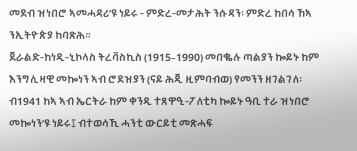መደብ ዝነበሮ ኣመሓዳሪ’ዩ ነይሩ - ምድረ-መታሕት ንሱዳን፡ ምድረ ከበሳ ኸኣ ንኢትዮጵያ ከባጽሕ።
ጀራልድ-ከነዲ-ኒኮላስ ትረቫስኪስ (1915–1990) መበቈሉ ጣልያን ኰይኑ ከም እንግሊዛዊ መኰነን ኣብ ሮደዝያን (ናይ ሕጂ ዚምባብወ) የመንን ዘገልገለ፡ ብ1941 ከኣ ኣብ ኤርትራ ከም ቀንዲ ተጸዋዒ-ፖለቲካ ኰይኑ ዓቢ ተራ ዝነበሮ መኰነን’ዩ ነይሩ፤ ብተወሳኺ ሓንቲ ውርይቲ መጽሓፍ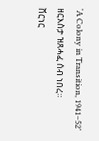‘A Colony in Transition, 1941–52’ ዘርእስታ ዝጸሓፈ ሰብ ነበረ።
ቨርነር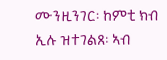ሙንዚንገር፡ ከምቲ ክብ ኢሉ ዝተገልጸ፡ ኣብ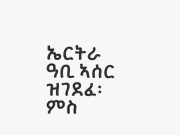ኤርትራ ዓቢ ኣሰር ዝገደፈ፡ ምስ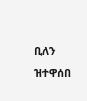ቢለን ዝተዋሰበ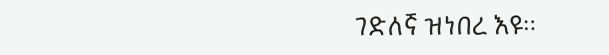ገድለኛ ዝነበረ እዩ።